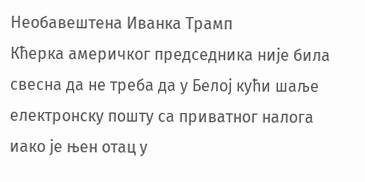Необавештена Иванка Трамп
Кћерка америчког председника није била свесна да не треба да у Белој кући шаље електронску пошту са приватног налога иако је њен отац у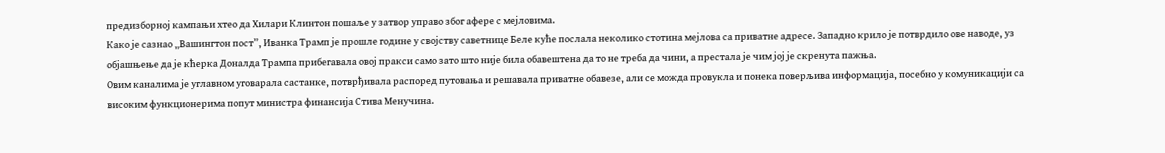предизборној кампањи хтео да Хилари Клинтон пошаље у затвор управо због афере с мејловима.
Како је сазнао „Вашингтон пост”, Иванка Трамп је прошле године у својству саветнице Беле куће послала неколико стотина мејлова са приватне адресе. Западно крило је потврдило ове наводе, уз објашњење да је кћерка Доналда Трампа прибегавала овој пракси само зато што није била обавештена да то не треба да чини, а престала је чим јој је скренута пажња.
Овим каналима је углавном уговарала састанке, потврђивала распоред путовања и решавала приватне обавезе, али се можда провукла и понека поверљива информација, посебно у комуникацији са високим функционерима попут министра финансија Стива Менучина.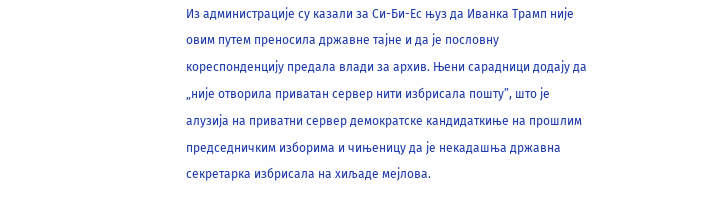Из администрације су казали за Си-Би-Ес њуз да Иванка Трамп није овим путем преносила државне тајне и да је пословну кореспонденцију предала влади за архив. Њени сарадници додају да „није отворила приватан сервер нити избрисала пошту”, што је алузија на приватни сервер демократске кандидаткиње на прошлим председничким изборима и чињеницу да је некадашња државна секретарка избрисала на хиљаде мејлова.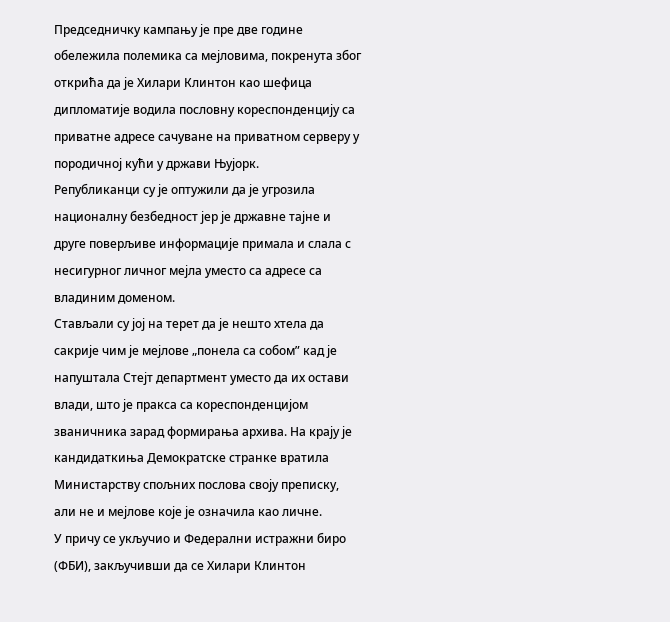Председничку кампању је пре две године обележила полемика са мејловима, покренута због открића да је Хилари Клинтон као шефица дипломатије водила пословну кореспонденцију са приватне адресе сачуване на приватном серверу у породичној кући у држави Њујорк.
Републиканци су је оптужили да је угрозила националну безбедност јер је државне тајне и друге поверљиве информације примала и слала с несигурног личног мејла уместо са адресе са владиним доменом.
Стављали су јој на терет да је нешто хтела да сакрије чим је мејлове „понела са собом” кад је напуштала Стејт департмент уместо да их остави влади, што је пракса са кореспонденцијом званичника зарад формирања архива. На крају је кандидаткиња Демократске странке вратила Министарству спољних послова своју преписку, али не и мејлове које је означила као личне.
У причу се укључио и Федерални истражни биро (ФБИ), закључивши да се Хилари Клинтон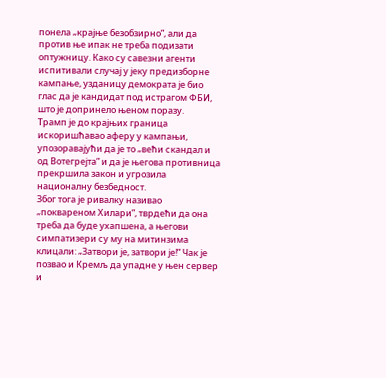понела „крајње безобзирно”, али да против ње ипак не треба подизати оптужницу. Како су савезни агенти испитивали случај у јеку предизборне кампање, узданицу демократа је био глас да је кандидат под истрагом ФБИ, што је допринело њеном поразу.
Трамп је до крајњих граница искоришћавао аферу у кампањи, упозоравајући да је то „већи скандал и од Вотегрејта” и да је његова противница прекршила закон и угрозила националну безбедност.
Због тога је ривалку називао „поквареном Хилари”, тврдећи да она треба да буде ухапшена, а његови симпатизери су му на митинзима клицали: „Затвори је, затвори је!” Чак је позвао и Кремљ да упадне у њен сервер и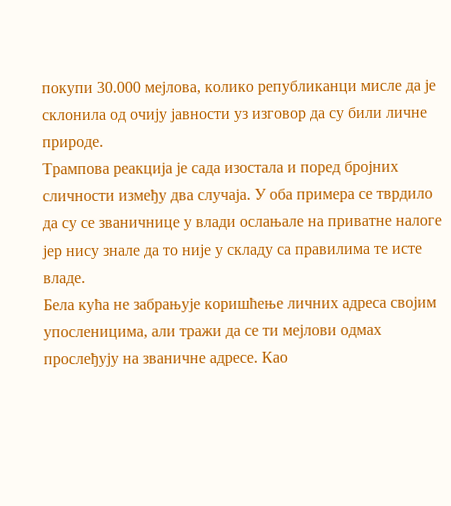покупи 30.000 мејлова, колико републиканци мисле да је склонила од очију јавности уз изговор да су били личне природе.
Трампова реакција је сада изостала и поред бројних сличности између два случаја. У оба примера се тврдило да су се званичнице у влади ослањале на приватне налоге јер нису знале да то није у складу са правилима те исте владе.
Бела кућа не забрањује коришћење личних адреса својим упосленицима, али тражи да се ти мејлови одмах прослеђују на званичне адресе. Као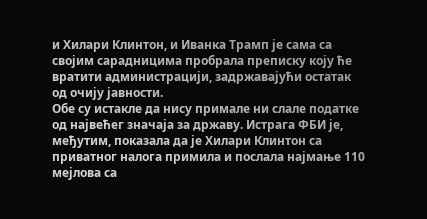и Хилари Клинтон, и Иванка Трамп је сама са својим сарадницима пробрала преписку коју ће вратити администрацији, задржавајући остатак од очију јавности.
Обе су истакле да нису примале ни слале податке од највећег значаја за државу. Истрага ФБИ је, међутим, показала да је Хилари Клинтон са приватног налога примила и послала најмање 110 мејлова са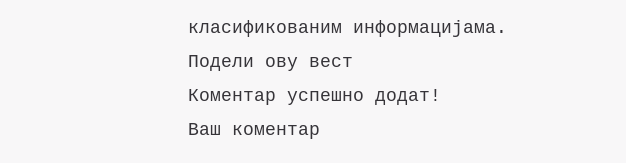класификованим информацијама.
Подели ову вест
Комeнтар успeшно додат!
Ваш комeнтар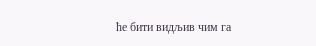ћe бити видљив чим га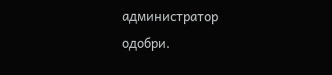администратор одобри.